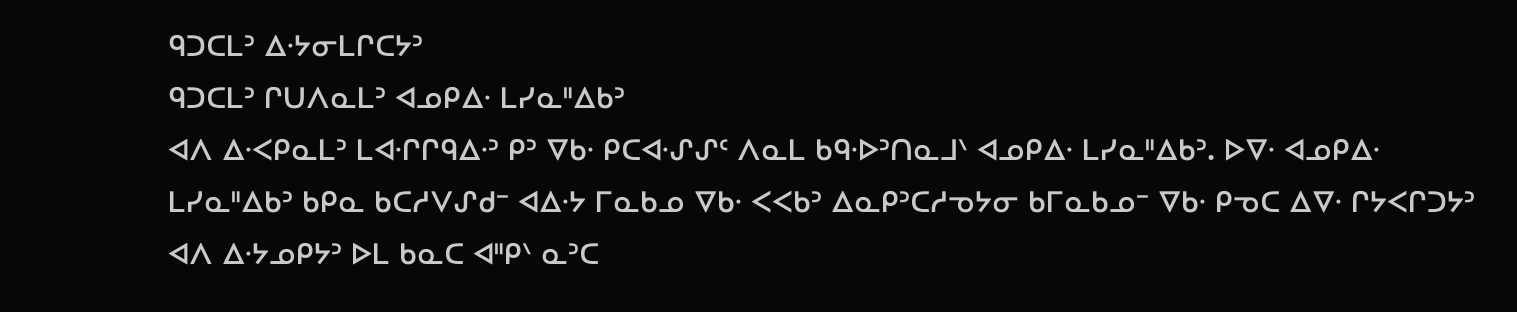ᑫᑐᑕᒪᐣ ᐃᐧᔭᓂᒪᒋᑕᔭᐣ
ᑫᑐᑕᒪᐣ ᒋᑌᐱᓇᒪᐣ ᐊᓄᑭᐃᐧ ᒪᓯᓇᐦᐃᑲᐣ
ᐊᐱ ᐃᐧᐸᑭᓇᒪᐣ ᒪᐊᐧᒋᒋᑫᐃᐧᐣ ᑭᐣ ᐁᑲᐧ ᑭᑕᐊᐧᔑᔑᑦ ᐱᓇᒪ ᑲᑫᐧᐅᐣᑎᓇᒧᐠ ᐊᓄᑭᐃᐧ ᒪᓯᓇᐦᐃᑲᐣ. ᐅᐁᐧ ᐊᓄᑭᐃᐧ ᒪᓯᓇᐦᐃᑲᐣ ᑲᑭᓇ ᑲᑕᓱᐯᔑᑯᐨ ᐊᐃᐧᔭ ᒥᓇᑲᓄ ᐁᑲᐧ ᐸᐸᑲᐣ ᐃᓇᑭᐣᑕᓱᓀᔭᓂ ᑲᒥᓇᑲᓄᐨ ᐁᑲᐧ ᑭᓀᑕ ᐃᐁᐧ ᒋᔭᐸᒋᑐᔭᐣ ᐊᐱ ᐃᐧᔭᓄᑭᔭᐣ ᐅᒪ ᑲᓇᑕ ᐊᐦᑭᐠ ᓇᐣᑕ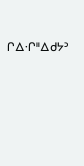ᒋᐃᐧᒋᐦᐃᑯᔭᐣ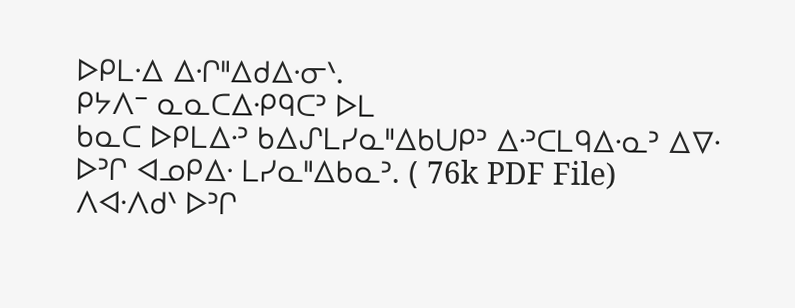ᐅᑭᒪᐧᐃ ᐃᐧᒋᐦᐃᑯᐃᐧᓂᐠ.
ᑭᔭᐱᐨ ᓇᓇᑕᐃᐧᑭᑫᑕᐣ ᐅᒪ
ᑲᓇᑕ ᐅᑭᒪᐃᐧᐣ ᑲᐃᔑᒪᓯᓇᐦᐃᑲᑌᑭᐣ ᐃᐧᐣᑕᒪᑫᐃᐧᓇᐣ ᐃᐁᐧ ᐅᐣᒋ ᐊᓄᑭᐃᐧ ᒪᓯᓇᐦᐃᑲᓇᐣ. ( 76k PDF File)
ᐱᐊᐧᐱᑯᐠ ᐅᐣᒋ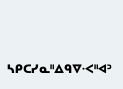ᓴᑭᑕᓯᓇᐦᐃᑫᐁᐧᐸᐦᐊᐣ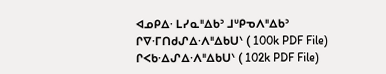ᐊᓄᑭᐃᐧ ᒪᓯᓇᐦᐃᑲᐣ ᒧᐡᑭᓀᐱᐦᐃᑲᐣ
ᒋᐁᐧᒥᑎᑯᔑᐃᐧᐱᐦᐃᑲᑌᐠ ( 100k PDF File)
ᒋᐸᑲᐧᐃᔑᐃᐧᐱᐦᐃᑲᑌᐠ ( 102k PDF File)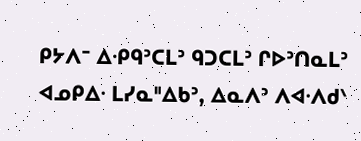ᑭᔭᐱᐨ ᐃᐧᑭᑫᐣᑕᒪᐣ ᑫᑐᑕᒪᐣ ᒋᐅᐣᑎᓇᒪᐣ ᐊᓄᑭᐃᐧ ᒪᓯᓇᐦᐃᑲᐣ, ᐃᓇᐱᐣ ᐱᐊᐧᐱᑯᐠ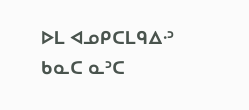ᐅᒪ ᐊᓄᑭᑕᒪᑫᐃᐧᐣ ᑲᓇᑕ ᓇᐣᑕ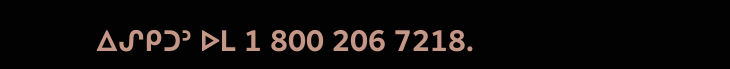ᐃᔑᑭᑐᐣ ᐅᒪ 1 800 206 7218.